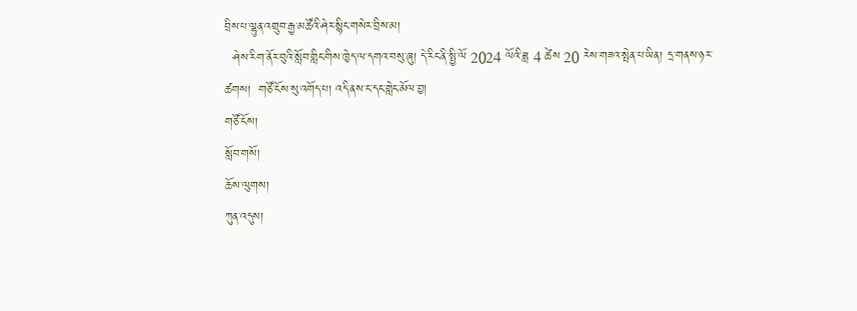བྲིས་པ་ལྷུན་འགྲུབ་རྒྱ་མཚོའི་ཤེར་སྙིང་གསེར་བྲིས་མ།
  ཤེས་རིག་ནོར་བུའི་སློབ་གླིང་གིས་ཁྱེད་ལ་དགའ་བསུ་ཞུ། དེ་རིང་ནི་སྤྱི་ལོ 2024 ལོའི་ཟླ 4 ཚེས 20 རེས་གཟའ་སྤེན་པ་ཡིན། དྲ་གནས་ཉར་ཚགས།  གཙོ་ངོས་སུ་འགོད་པ། འདི་ནས་ང་དང་གླེང་མོལ་བྱ།
གཙོ་ངོས།
སློབ་གསོ།
ཆོས་ལུགས།
ཀུན་འདུས།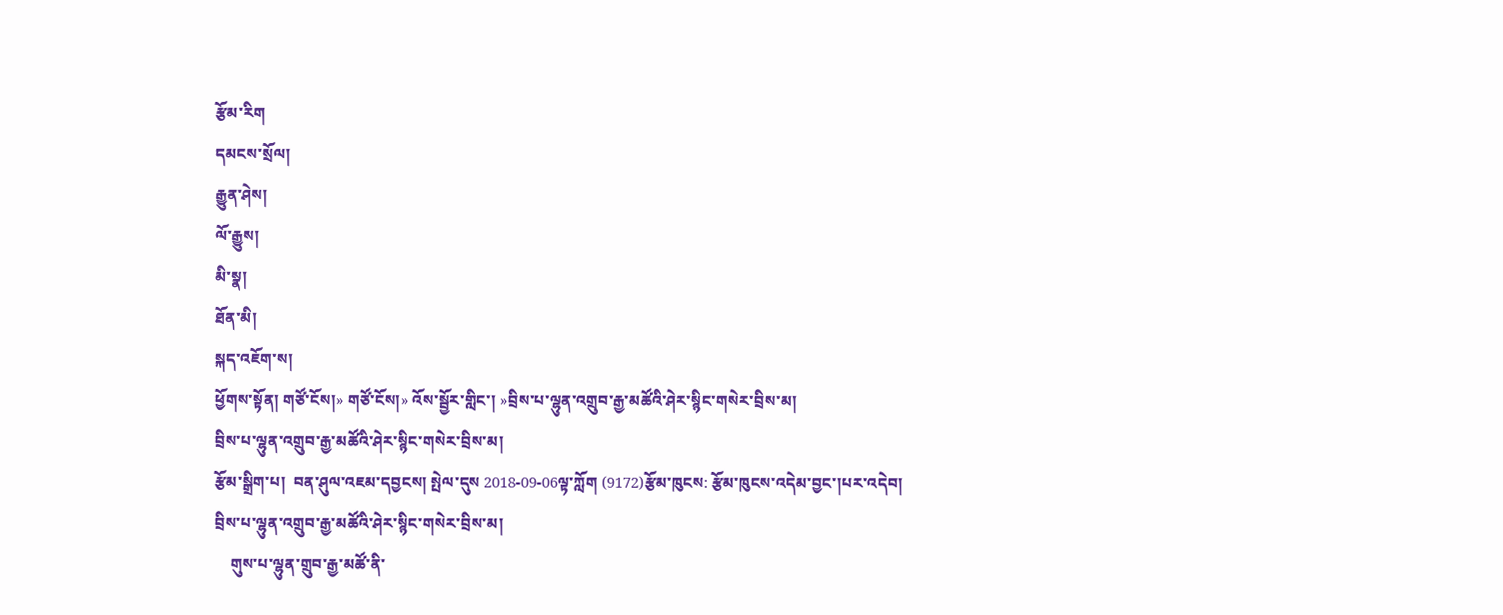རྩོམ་རིག
དམངས་སྲོལ།
རྒྱུན་ཤེས།
ལོ་རྒྱུས།
མི་སྣ།
ཐོན་མི།
སྐད་འཇོག་ས།
ཕྱོགས་སྟོན། གཙོ་ངོས།» གཙོ་ངོས།» འོས་སྦྱོར་གླིང་། »བྲིས་པ་ལྷུན་འགྲུབ་རྒྱ་མཚོའི་ཤེར་སྙིང་གསེར་བྲིས་མ།
བྲིས་པ་ལྷུན་འགྲུབ་རྒྱ་མཚོའི་ཤེར་སྙིང་གསེར་བྲིས་མ།
རྩོམ་སྒྲིག་པ།  བན་ཤུལ་འཇམ་དབྱངས། སྤེལ་དུས 2018-09-06ལྟ་ཀློག (9172)རྩོམ་ཁུངས: རྩོམ་ཁུངས་འདེམ་བྱང་།པར་འདེབ།
བྲིས་པ་ལྷུན་འགྲུབ་རྒྱ་མཚོའི་ཤེར་སྙིང་གསེར་བྲིས་མ།
    གུས་པ་ལྷུན་གྲུབ་རྒྱ་མཚོ་ནི་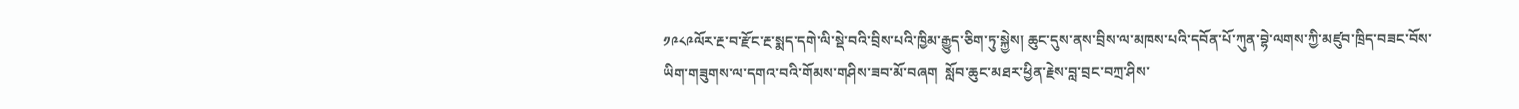༡༩༨༩ལོར་རྔ་བ་རྫོང་རྔ་སྨད་དགེ་ལི་སྡེ་བའི་བྲིས་པའི་ཁྱིམ་རྒྱུད་ཅིག་ཏུ་སྐྱེས། ཆུང་དུས་ནས་བྲིས་ལ་མཁས་པའི་དབོན་པོ་ཀུན་བྷེ་ལགས་ཀྱི་མཛུབ་ཁྲིད་བཟང་བོས་ཡིག་གཟུགས་ལ་དགའ་བའི་གོམས་གཤིས་ཟབ་མོ་བཞག  སློབ་ཆུང་མཐར་ཕྱིན་རྗེས་བླ་བྲང་བཀྲ་ཤིས་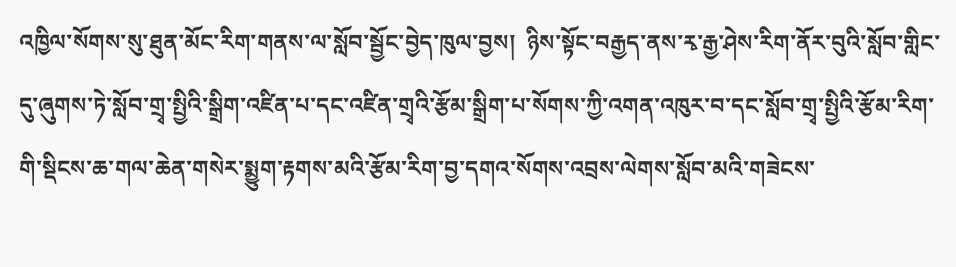འཁྱིལ་སོགས་སུ་ཐུན་མོང་རིག་གནས་ལ་སློབ་སྦྱོང་བྱེད་ཁུལ་བྱས།  ཉིས་སྟོང་བརྒྱད་ནས་རྭ་རྒྱ་ཤེས་རིག་ནོར་བུའི་སློབ་གླིང་དུ་ཞུགས་ཏེ་སློབ་གྲྭ་སྤྱིའི་སྒྲིག་འཛིན་པ་དང་འཛིན་གྲྭའི་རྩོམ་སྒྲིག་པ་སོགས་ཀྱི་འགན་འཁུར་བ་དང་སློབ་གྲྭ་སྤྱིའི་རྩོམ་རིག་གི་སྡིངས་ཆ་གལ་ཆེན་གསེར་སྨྱུག་རྟགས་མའི་རྩོམ་རིག་བྱ་དགའ་སོགས་འབྲས་ལེགས་སློབ་མའི་གཟེངས་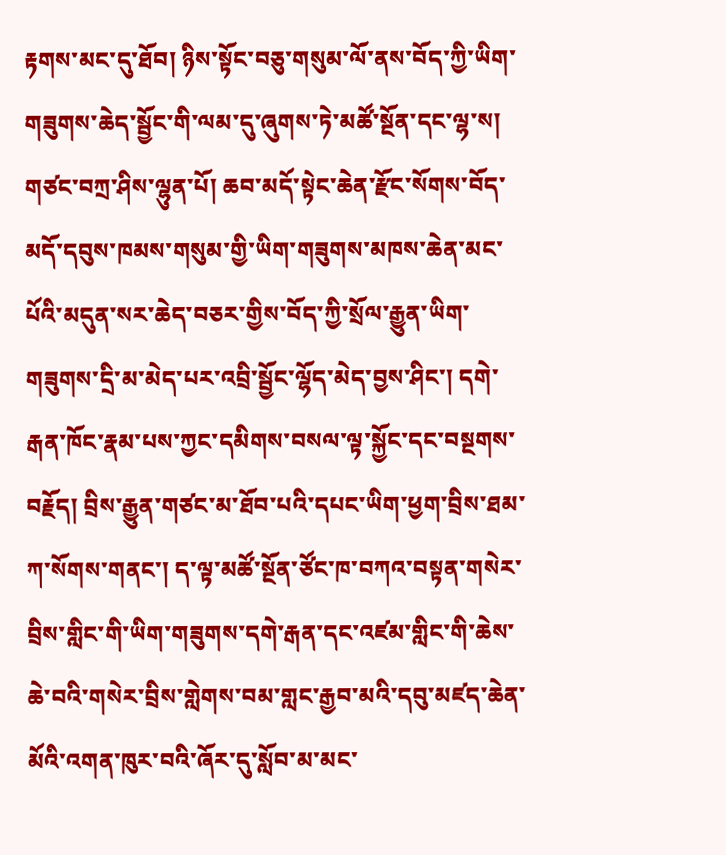རྟགས་མང་དུ་ཐོབ། ཉིས་སྟོང་བཅུ་གསུམ་ལོ་ནས་བོད་ཀྱི་ཡིག་གཟུགས་ཆེད་སྦྱོང་གི་ལམ་དུ་ཞུགས་ཏེ་མཚོ་སྔོན་དང་ལྷ་ས། གཙང་བཀྲ་ཤིས་ལྷུན་པོ། ཆབ་མདོ་སྟེང་ཆེན་རྫོང་སོགས་བོད་མདོ་དབུས་ཁམས་གསུམ་གྱི་ཡིག་གཟུགས་མཁས་ཆེན་མང་པོའི་མདུན་སར་ཆེད་བཅར་གྱིས་བོད་ཀྱི་སྲོལ་རྒྱུན་ཡིག་གཟུགས་དྲི་མ་མེད་པར་འབྲི་སྦྱོང་ལྷོད་མེད་བྱས་ཤིང་། དགེ་རྒན་ཁོང་རྣམ་པས་ཀྱང་དམིགས་བསལ་ལྟ་སྐྱོང་དང་བསྔགས་བརྗོད། བྲིས་རྒྱུན་གཙང་མ་ཐོབ་པའི་དཔང་ཡིག་ཕྱག་བྲིས་ཐམ་ཀ་སོགས་གནང་། ད་ལྟ་མཚོ་སྔོན་ཙོང་ཁ་བཀའ་བསྟན་གསེར་བྲིས་གླིང་གི་ཡིག་གཟུགས་དགེ་རྒན་དང་འཛམ་གླིང་གི་ཆེས་ཆེ་བའི་གསེར་བྲིས་གླེགས་བམ་གླང་རྒྱབ་མའི་དབུ་མཛད་ཆེན་མོའི་འགན་ཁུར་བའི་ཞོར་དུ་སློབ་མ་མང་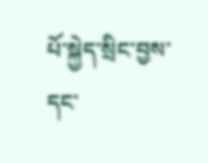པོ་སྐྱེད་སྲིང་བྱས་དང་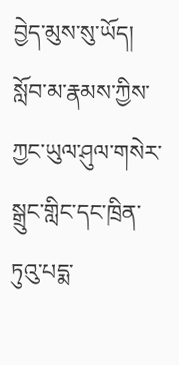བྱེད་མུས་སུ་ཡོད། སློབ་མ་རྣམས་ཀྱིས་ཀྱང་ཡུལ་ཤུལ་གསེར་སྒྲུང་གླིང་དང་ཁྲིན་ཏུའུ་པདྨ་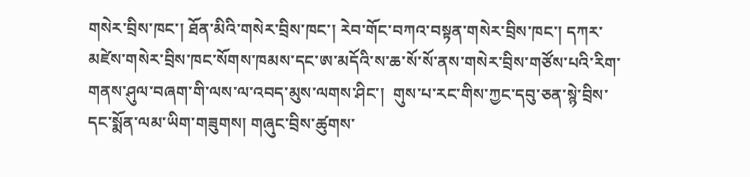གསེར་བྲིས་ཁང་། ཐོན་མིའི་གསེར་བྲིས་ཁང་། རེབ་གོང་བཀའ་བསྟན་གསེར་བྲིས་ཁང་། དཀར་མཛེས་གསེར་བྲིས་ཁང་སོགས་ཁམས་དང་ཨ་མདོའི་ས་ཆ་སོ་སོ་ནས་གསེར་བྲིས་གཙོས་པའི་རིག་གནས་ཤུལ་བཞག་གི་ལས་ལ་འབད་མུས་ལགས་ཤིང་།  གུས་པ་རང་གིས་ཀྱང་དབུ་ཅན་སྙེ་བྲིས་དང་སྨོན་ལམ་ཡིག་གཟུགས། གཞུང་བྲིས་ཚུགས་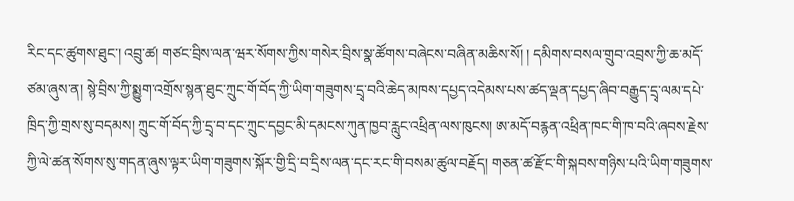རིང་དང་ཚུགས་ཐུང་། འབྲུ་ཚ། གཙང་བྲིས་ལན་ཝར་སོགས་ཀྱིས་གསེར་བྲིས་སྣ་ཚོགས་བཞེངས་བཞིན་མཆིས་སོ། ། དམིགས་བསལ་གྲུབ་འབྲས་ཀྱི་ཆ་མདོ་ཙམ་ཞུས་ན། སྙེ་བྲིས་ཀྱི་སྨྱུག་འགྲོས་སྙན་ཐུང་ཀྲུང་གོ་བོད་ཀྱི་ཡིག་གཟུགས་དྲྭ་བའི་ཆེད་མཁས་དཔྱད་འདེམས་པས་ཚད་ལྡན་དཔྱད་ཞིབ་བརྒྱུད་དྲྭ་ལམ་དཔེ་ཁྲིད་ཀྱི་གྲས་སུ་བདམས། ཀྲུང་གོ་བོད་ཀྱི་དྲྭ་བ་དང་ཀྲུང་དབྱང་མི་དམངས་ཀུན་ཁྱབ་རླུང་འཕྲིན་ལས་ཁུངས། ཨ་མདོ་བརྙན་འཕྲིན་ཁང་གི་ཁ་བའི་ཞབས་རྗེས་ཀྱི་ལེ་ཚན་སོགས་སུ་གདན་ཞུས་ལྟར་ཡིག་གཟུགས་སྐོར་གྱི་དྲི་བ་དྲིས་ལན་དང་རང་གི་བསམ་ཚུལ་བརྗོད། གཅན་ཚ་རྫོང་གི་སྐབས་གཉིས་པའི་ཡིག་གཟུགས་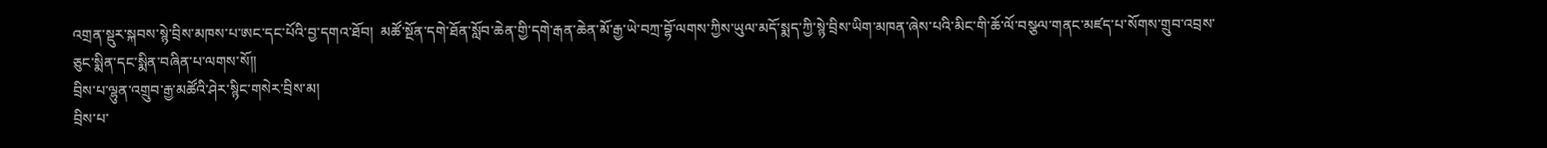འགྲན་སྡུར་སྐབས་སྙེ་བྲིས་མཁས་པ་ཨང་དང་པོའི་བྱ་དགའ་ཐོབ།  མཚོ་སྔོན་དགེ་ཐོན་སློབ་ཆེན་གྱི་དགེ་རྒན་ཆེན་མོ་རྒྱ་ཡེ་བཀྲ་བྷོ་ལགས་ཀྱིས་ཡུལ་མདོ་སྨད་ཀྱི་སྙེ་བྲིས་ཡིག་མཁན་ཞེས་པའི་མིང་གི་ཆོ་ལོ་བསྩལ་གནང་མཛད་པ་སོགས་གྲུབ་འབྲས་ཅུང་སྨིན་དང་སྨིན་བཞིན་པ་ལགས་སོ།།
བྲིས་པ་ལྷུན་འགྲུབ་རྒྱ་མཚོའི་ཤེར་སྙིང་གསེར་བྲིས་མ།
བྲིས་པ་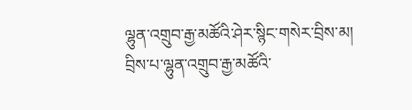ལྷུན་འགྲུབ་རྒྱ་མཚོའི་ཤེར་སྙིང་གསེར་བྲིས་མ།
བྲིས་པ་ལྷུན་འགྲུབ་རྒྱ་མཚོའི་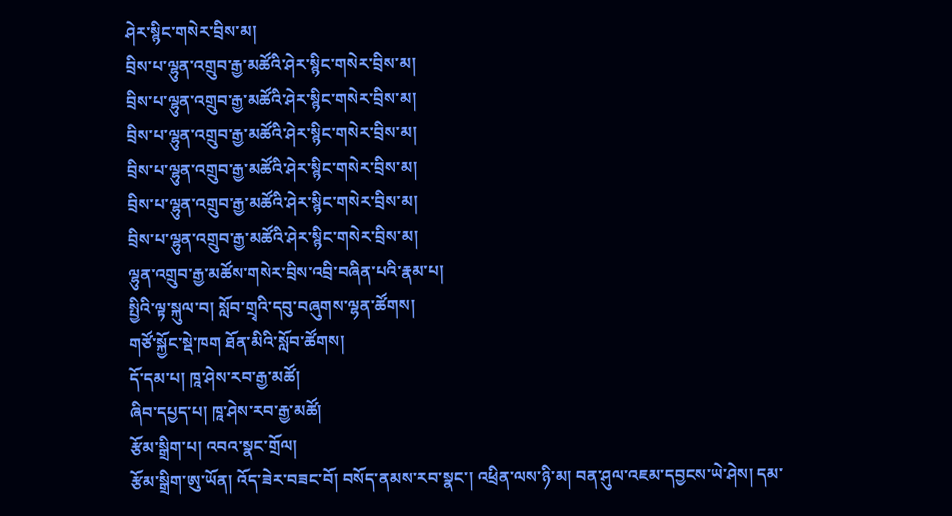ཤེར་སྙིང་གསེར་བྲིས་མ།
བྲིས་པ་ལྷུན་འགྲུབ་རྒྱ་མཚོའི་ཤེར་སྙིང་གསེར་བྲིས་མ།
བྲིས་པ་ལྷུན་འགྲུབ་རྒྱ་མཚོའི་ཤེར་སྙིང་གསེར་བྲིས་མ།
བྲིས་པ་ལྷུན་འགྲུབ་རྒྱ་མཚོའི་ཤེར་སྙིང་གསེར་བྲིས་མ།
བྲིས་པ་ལྷུན་འགྲུབ་རྒྱ་མཚོའི་ཤེར་སྙིང་གསེར་བྲིས་མ།
བྲིས་པ་ལྷུན་འགྲུབ་རྒྱ་མཚོའི་ཤེར་སྙིང་གསེར་བྲིས་མ།
བྲིས་པ་ལྷུན་འགྲུབ་རྒྱ་མཚོའི་ཤེར་སྙིང་གསེར་བྲིས་མ།
ལྷུན་འགྲུབ་རྒྱ་མཚོས་གསེར་བྲིས་འབྲི་བཞིན་པའི་རྣམ་པ།
སྤྱིའི་ལྟ་སྐུལ་བ། སློབ་གྲྭའི་དབུ་བཞུགས་ལྷན་ཚོགས།
གཙོ་སྐྱོང་སྡེ་ཁག ཐོན་མིའི་སློབ་ཚོགས།
དོ་དམ་པ། ཁཱ་ཤེས་རབ་རྒྱ་མཚོ།
ཞིབ་དཔྱད་པ། ཁཱ་ཤེས་རབ་རྒྱ་མཚོ།
རྩོམ་སྒྲིག་པ། འབའ་སྣང་གྲོལ།
རྩོམ་སྒྲིག་ཨུ་ཡོན། འོད་ཟེར་བཟང་བོ། བསོད་ནམས་རབ་སྣང་། འཕྲིན་ལས་ཉི་མ། བན་ཤུལ་འཇམ་དབྱངས་ཡེ་ཤེས། དམ་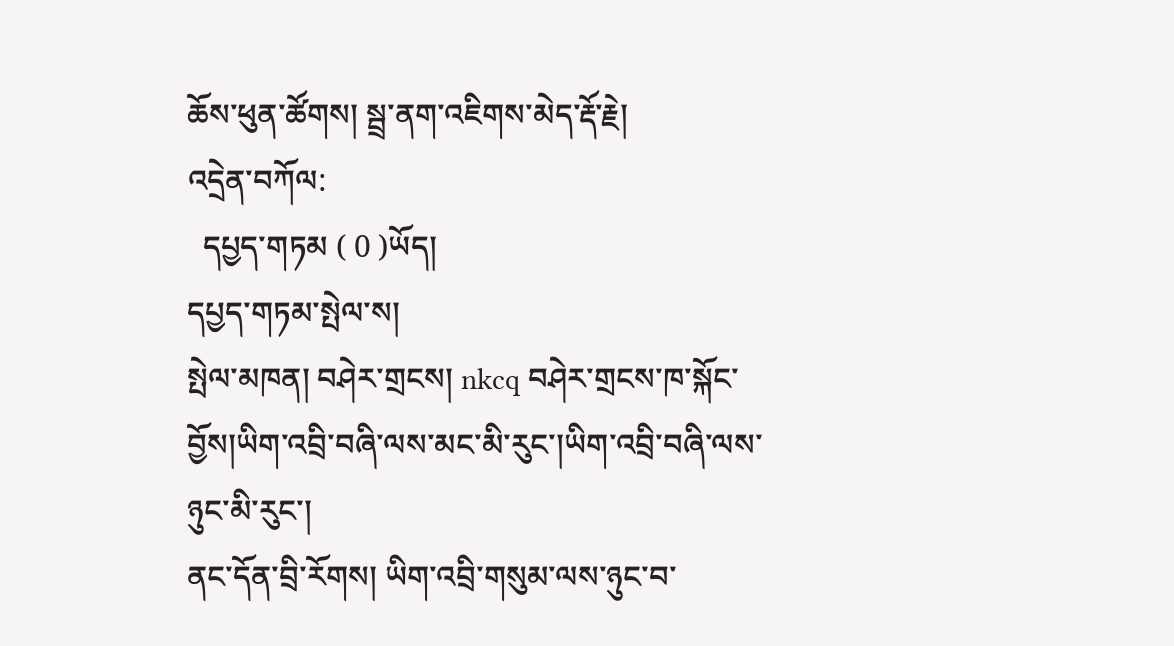ཆོས་ཕུན་ཚོགས། སྦྲ་ནག་འཇིགས་མེད་རྡོ་རྗེ།
འདྲེན་བཀོལ:
  དཔྱད་གཏམ ( 0 )ཡོད།
དཔྱད་གཏམ་སྤེལ་ས།
སྤེལ་མཁན། བཤེར་གྲངས། nkcq བཤེར་གྲངས་ཁ་སྐོང་བྱོས།ཡིག་འབྲི་བཞི་ལས་མང་མི་རུང་།ཡིག་འབྲི་བཞི་ལས་ཉུང་མི་རུང་།
ནང་དོན་བྲི་རོགས། ཡིག་འབྲི་གསུམ་ལས་ཉུང་བ་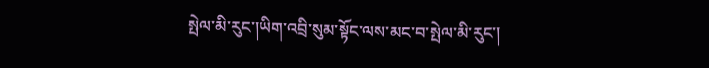སྤེལ་མི་རུང་།ཡིག་འབྲི་སུམ་སྟོང་ལས་མང་བ་སྤེལ་མི་རུང་།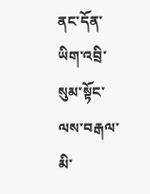ནང་དོན་ཡིག་འབྲི་སུམ་སྟོང་ལས་བརྒལ་མི་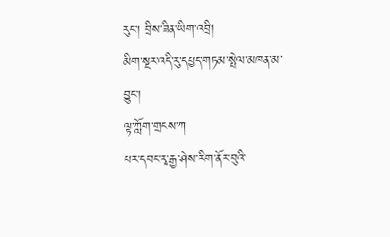རུང་། བྲིས་ཟིན་ཡིག་འབྲི།
མིག་སྔར་འདི་རུ་དཔྱད་གཏམ་སྤེལ་མཁན་མ་བྱུང་།
ལྟ་ཀློག་གྲངས་ཀ
པར་དབང་རྭ་རྒྱ་ཤེས་རིག་ནོར་བུའི་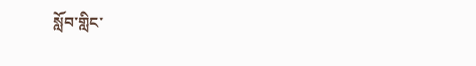སློབ་གླིང་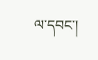ལ་དབང་།